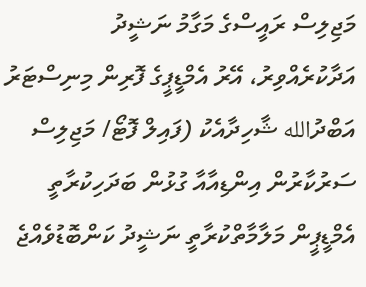މަޖިލިސް ރައީސްގެ މަގާމު ނަޝީދު އަދާކުރެއްވިރު، އޭރު އެމްޑީޕީގެ ފޮރިން މިނިސްޓަރު އަބްދުالله ޝާހިދާއެކު (ފައިލް ފޮޓޯ/ މަޖިލިސް
ސަރުކާރުން އިންޑިއާއާ ގުޅުން ބަދަހިކުރާތީ އެމްޑީޕީން މަލާމާތްކުރާތީ ނަޝީދު ކަންބޮޑުވެއްޖެ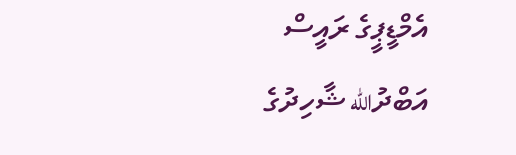އެމްޑީޕީގެ ރައީސް އަބްދުالله ޝާހިދުގެ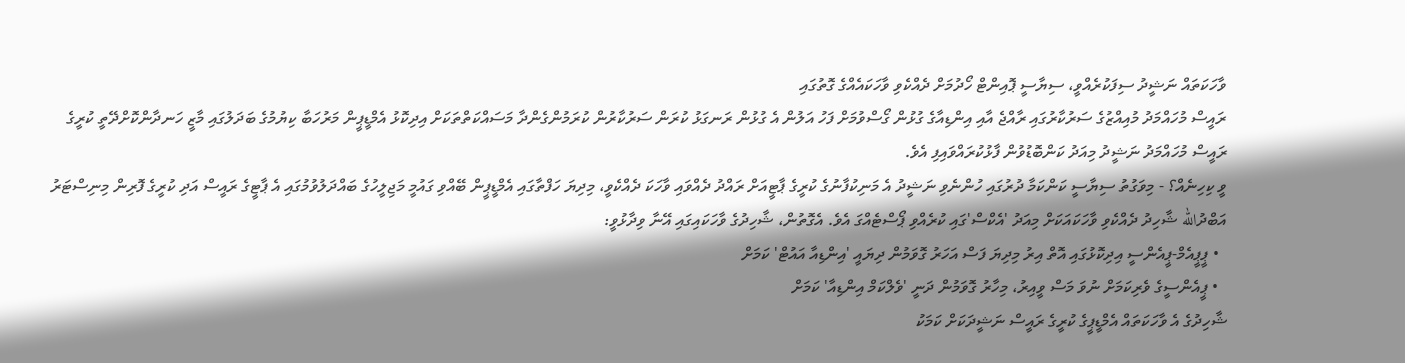ވާހަކަތައް ނަޝީދު ސިފަކުރެއްވީ، ސިޔާސީ ޕޮއިންޓް ހޯދުމަށް ދެއްކެވި ވާހަކައެއްގެ ގޮތުގައި
ރައީސް މުހައްމަދު މުއިއްޒުގެ ސަރުކާރުގައި ރާއްޖެ އާއި އިންޑިއާގެ ގުޅުން ގޯސްވުމަށް ފަހު އަލުން އެ ގުޅުން ރަނގަޅު ކުރަން ސަރުކާރުން ކުރަމުންގެންދާ މަސައްކަތްތަކަށް އިދިކޮޅު އެމްޑީޕީން މަރުހަބާ ކިޔުމުގެ ބަދަލުގައި މާޒީ ހަނދާންކޮށްދޭތީ ކުރީގެ ރައީސް މުހައްމަދު ނަޝީދު މިއަދު ކަންބޮޑުވުން ފާޅުކުރައްވައިފި އެވެ.
ވީ ކިހިނެއް؟ - މިވަގުތު ސިޔާސީ ކަންކަމާ ދުރުގައި ހުންނެވި ނަޝީދު އެ މަނިކުފާނުގެ ކުރީގެ ޕާޓީއަށް ރައްދު ދެއްވައި ވާހަކަ ދެއްކެވީ، މިދިޔަ ހަފްތާގައި އެމްޑީޕީން ބޭއްވި ގައުމީ މަޖިލީހުގެ ބައްދަލުވުމުގައި އެ ޕާޓީގެ ރައީސް އަދި ކުރީގެ ފޮރިން މިނިސްޓަރު އަބްދުالله ޝާހިދު ދެއްކެވި ވާހަކައަކަށް މިއަދު 'އެކްސް'ގައި ކުރެއްވި ޕޯސްޓެއްގަ އެވެ. އެގޮތުން، ޝާހިދުގެ ވާހަކައިގައި އޭނާ ވިދާޅުވީ:
  • ޕީޕީއެމް-ޕީއެންސީ އިދިކޮޅުގައި އޮތް އިރު މިދިޔަ ފަސް އަހަރު ގޮވަމުން ދިޔައީ 'އިންޑިއާ އައުޓް' ކަމަށް
  • ޕީއެންސީގެ ވެރިކަމަށް ނުވަ މަސް ވީއިރު، މިހާރު ގޮވަމުން ދަނީ 'ވެލްކަމް އިންޑިއާ' ކަމަށް
ޝާހިދުގެ އެ ވާހަކަތައް އެމްޑީޕީގެ ކުރީގެ ރައީސް ނަޝީދަކަށް ކަމަކު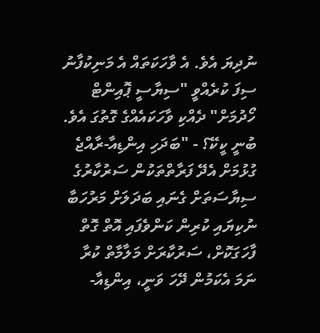ނުދިޔަ އެވެ. އެ ވާހަކަތައް އެ މަނިކުފާނު ސިފަ ކުރެއްވީ "ސިޔާސީ ޕޮއިންޓް ހޯދުމަށް" ދެއްކި ވާހަކައެއްގެ ގޮތުގަ އެވެ.
ބުނީ ކީކޭ؟ - "ބަދަހި އިންޑިއާ-ރާއްޖެ ގުޅުމަށް އެދޭ ފަރާތްތަކުން ސަރުކާރުގެ ސިޔާސަތަށް ގެނައި ބަދަލަށް މަރުހަބާ ނުކިޔައި ކުރިން ކަންވެފައި އޮތް ގޮތް ފާހަގަކޮށް، ސަރުކާރަށް މަލާމާތް ކުރާ ނަމަ އެކަމުން ދޭހަ ވަނީ، އިންޑިއާ-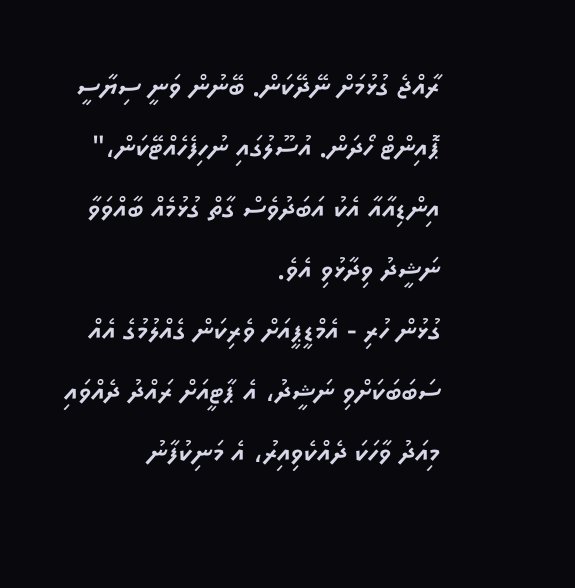ރާއްޖެ ގުޅުމަށް ނޭދޭކަން. ބޭނުން ވަނީ ސިޔާސީ ޕޮއިންޓް ހޯދަން. އުސޫލުގައި ނުހިފެހެއްޓޭކަން،" އިންޑިއާއާ އެކު އަބަދުވެސް ގާތް ގުޅުމެއް ބާއްވަވާ ނަޝީދު ވިދާޅުވި އެވެ.
ގުޅުން ހުރި - އެމްޑީޕީއަށް ވެރިކަން ގެއްލުމުގެ އެއް ސަބަބަކަށްވި ނަޝީދު، އެ ޕާޓީއަށް ރައްދު ދެއްވައި މިއަދު ވާހަކަ ދެއްކެވިއިރު، އެ މަނިކުފާނު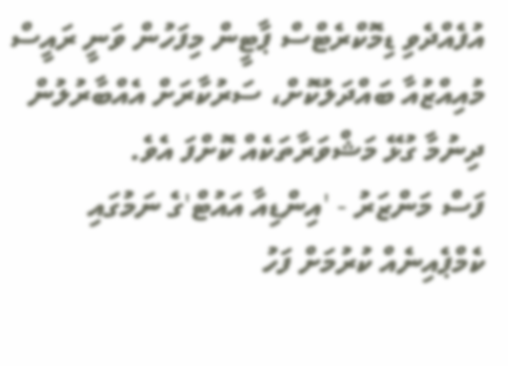އުފެއްދެވި ޑިމޮކްރެޓްސް ޕާޓީން މިފަހުން ވަނީ ރައީސް މުއިއްޒުއާ ބައްދަލުކޮށް، ސަރުކާރަށް އެއްބާރުލުން ދިނުމާ ގުޅޭ މަޝްވަރާތަކެއް ކޮށްފަ އެވެ.
ފަސް މަންޒަރު - 'އިންޑިއާ އައުޓް'ގެ ނަމުގައި ކެމްޕެއިނެއް ކުރުމަށް ފަހު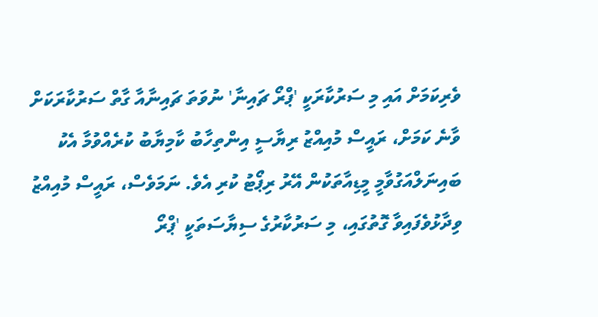ވެރިކަމަށް އައި މި ސަރުކާރަކީ 'ޕްރޯ ޗައިނާ' ނުވަތަ ޗައިނާއާ ގާތް ސަރުކާރަކަށް ވާނެ ކަމަށް، ރައީސް މުއިއްޒު ރިޔާސީ އިންތިހާބު ކާމިޔާބު ކުރެއްވުމާ އެކު ބައިނަލްއަގުވާމީ މީޑިއާތަކުން އޭރު ރިޕޯޓު ކުރި އެވެ. ނަމަވެސް، ރައީސް މުއިއްޒު ވިދާޅުވެފައިވާ ގޮތުގައި، މި ސަރުކާރުގެ ސިޔާސަތަކީ 'ޕްރޯ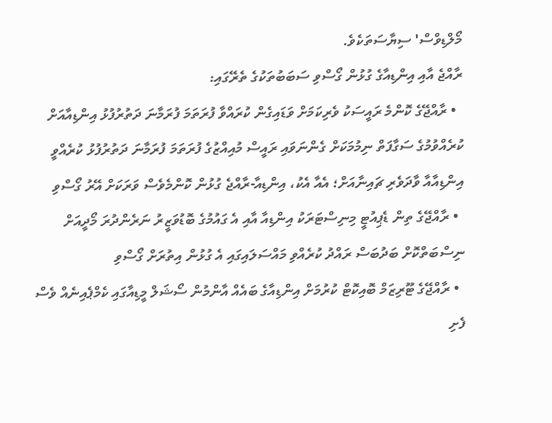މޯލްޑިވްސް' ސިޔާސަތަކެވެ.
ރާއްޖެ އާއި އިންޑިއާގެ ގުޅުން ގޯސްވި ސަބަބުތަކުގެ ތެރޭގައި:
  • ރާއްޖޭގެ ކޮންމެ ރައީސަކު ވެރިކަމަށް ވަޑައިގެން ކުރައްވާ ފުރަތަމަ ފުރަމާނަ ދަތުރުފުޅު އިންޑިއާއަށް ކުރެއްވުމުގެ ސަގާފަތް ނިމުމަކަށް ގެންނަވައި ރައީސް މުއިއްޒުގެ ފުރަތަމަ ފުރަމާނަ ދަތުރުފުޅު ކުރެއްވީ އިންޑިއާއާ ވާދަވެރި ޗައިނާއަށް؛ އެއާ އެކު، އިންޑިއާ-ރާއްޖެ ގުޅުން ކޮންމެވެސް ވަރަކަށް އޭރު ގޯސްވި
  • ރާއްޖޭގެ ތިން ޑެޕިއުޓީ މިނިސްޓަރަކު އިންޑިއާ އާއި އެ ގައުމުގެ ބޮޑުވަޒީރު ނަރެންދުރަ މޯދީއަށް ނިސްބަތްކޮށް ބަދުބަސް ރައްދު ކުރެއްވި މައްސަލައިގައި އެ ގުޅުން އިތުރަށް ގޯސްވި
  • ރާއްޖޭގެ ޓޫރިޒަމް ބޮއިކޮޓް ކުރުމަށް އިންޑިއާގެ ބައެއް އާންމުން ސޯޝަލް މީޑިއާގައި ކެމްޕެއިނެއް ވެސް ފެށި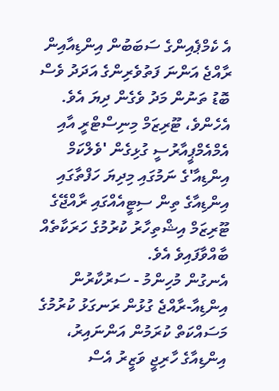އެ ކެމްޕެއިންގެ ސަބަބުން އިންޑިއާއިން ރާއްޖެ އަންނަ ފަތުވެރިންގެ އަދަދު ވެސް ބޮޑު ތަނުން މަދު ވެގެން ދިޔަ އެވެ. އެހެންވެ، ޓޫރިޒަމް މިނިސްޓްރީ އާއި އެމްއެމްޕީއާރުސީ ގުޅިގެން 'ވެލްކަމް އިންޑިއާ'ގެ ނަމުގައި މިދިޔަ ހަފްތާގައި އިންޑިއާގެ ތިން ސިޓީއެއްގައި ރާއްޖޭގެ ޓޫރިޒަމް އިޝްތިހާރު ކުރުމުގެ ހަރަކާތެއް ބާއްވާފައިވެ އެވެ.
އެނގުން މުހިންމު - ސަރުކާރުން އިންޑިއާ-ރާއްޖެ ގުޅުން ރަނގަޅު ކުރުމުގެ މަސައްކަތް ކުރަމުން އަންނައިރު، އިންޑިއާގެ ހާރިޖީ ވަޒީރު އެސް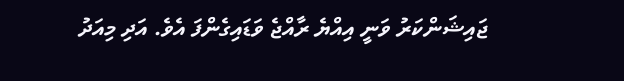ޖައިޝަންކަރު ވަނީ އިއްޔެ ރާއްޖެ ވަޑައިގެންފަ އެވެ. އަދި މިއަދު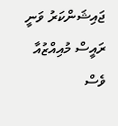ޖައިޝަންކަރު ވަނީ ރައީސް މުއިއްޒުއާ ވެސް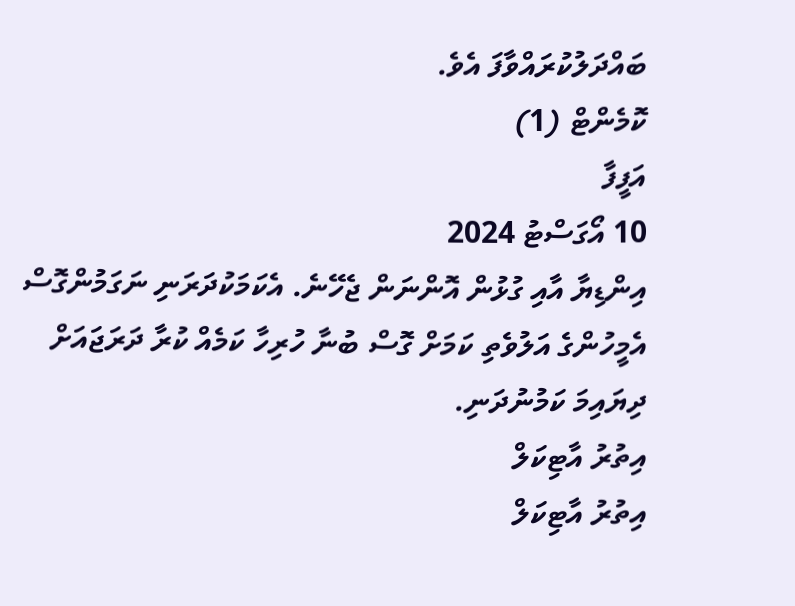ބައްދަލުކުރައްވާފަ އެވެ.
ކޮމެންޓް (1)
އަފީފާ
10 އޯގަސްޓު 2024
އިންޑިޔާ އާއި ގުޅުން އޮންނަން ޖެހޭނެ. އެކަމަކުދަރަނި ނަގަމުންގޮސް އެމީހުންގެ އަލުވެތި ކަމަށް ގޮސް ބުނާ ހުރިހާ ކަމެއް ކުރާ ދަރަޖައަށް ދިޔައިމަ ކަމުނުދަނި.
އިތުރު އާޓިކަލް
އިތުރު އާޓިކަލް